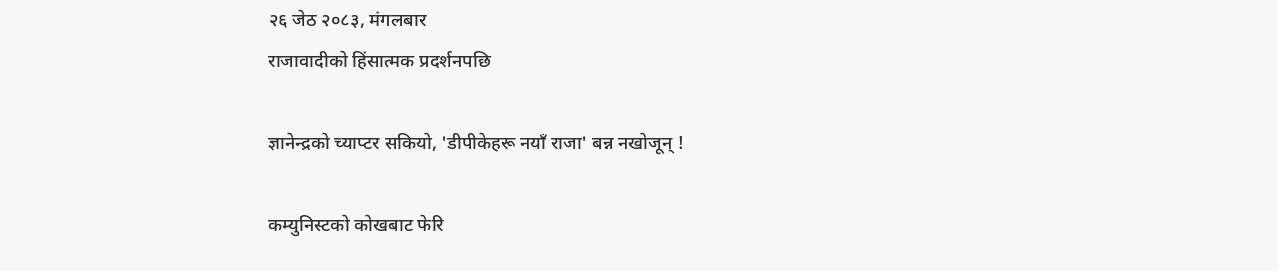२६ जेठ २०८३, मंगलबार
राजावादीको हिंसात्मक प्रदर्शनपछि

ज्ञानेन्द्रको च्याप्टर सकियो, 'डीपीकेहरू नयाँ राजा' बन्न नखोजून् !

कम्युनिस्टको कोखबाट फेरि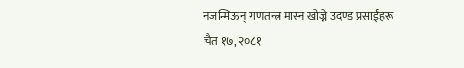नजन्मिऊन् गणतन्त्र मास्न खोज्ने उदण्ड प्रसाईंहरू
चैत १७, २०८१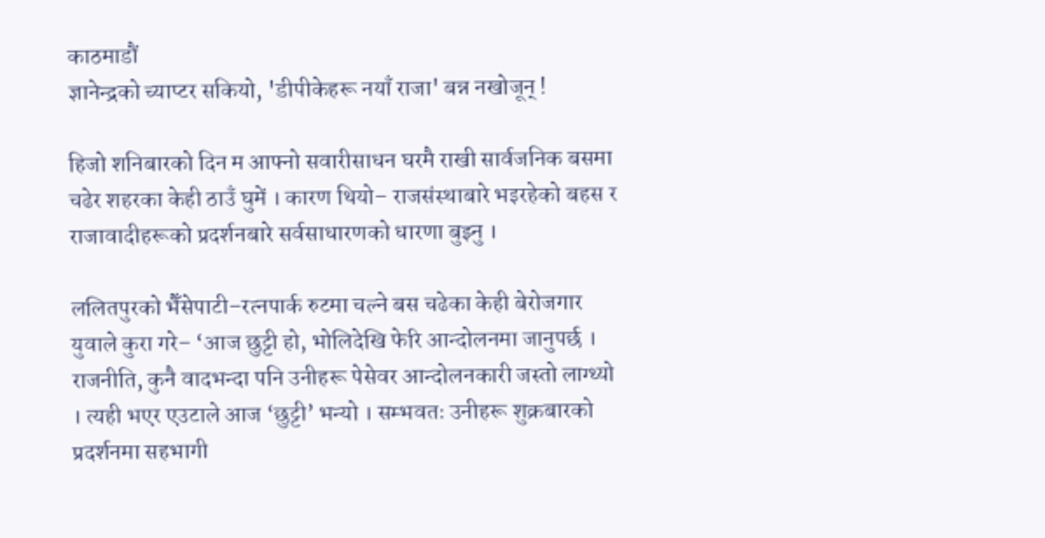काठमाडौं
ज्ञानेन्द्रको च्याप्टर सकियो, 'डीपीकेहरू नयाँ राजा' बन्न नखोजून् !

हिजो शनिबारको दिन म आफ्नो सवारीसाधन घरमै राखी सार्वजनिक बसमा चढेर शहरका केही ठाउँ घुमें । कारण थियो– राजसंस्थाबारे भइरहेको बहस र राजावादीहरूको प्रदर्शनबारे सर्वसाधारणको धारणा बुझ्नु ।

ललितपुरको भैँसेपाटी–रत्नपार्क रुटमा चल्ने बस चढेका केही बेरोजगार युवाले कुरा गरे– ‘आज छुट्टी हो, भोलिदेखि फेरि आन्दोलनमा जानुपर्छ । राजनीति, कुनै वादभन्दा पनि उनीहरू पेसेवर आन्दोलनकारी जस्तो लाग्थ्यो । त्यही भएर एउटाले आज ‘छुट्टी’ भन्यो । सम्भवतः उनीहरू शुक्रबारको प्रदर्शनमा सहभागी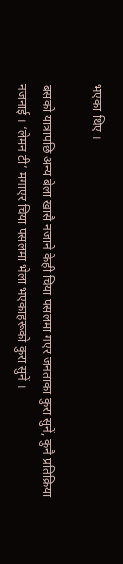भएका थिए ।

बसको यात्रापछि अन्य बेला खासै नजाने केही चिया पसलमा गएर जनताका कुरा सुनें, कुनै प्रतिक्रिया नजनाई । ‘लेमन टी’ मगाएर चिया पसलमा भेला भएकाहरूको कुरा सुनें ।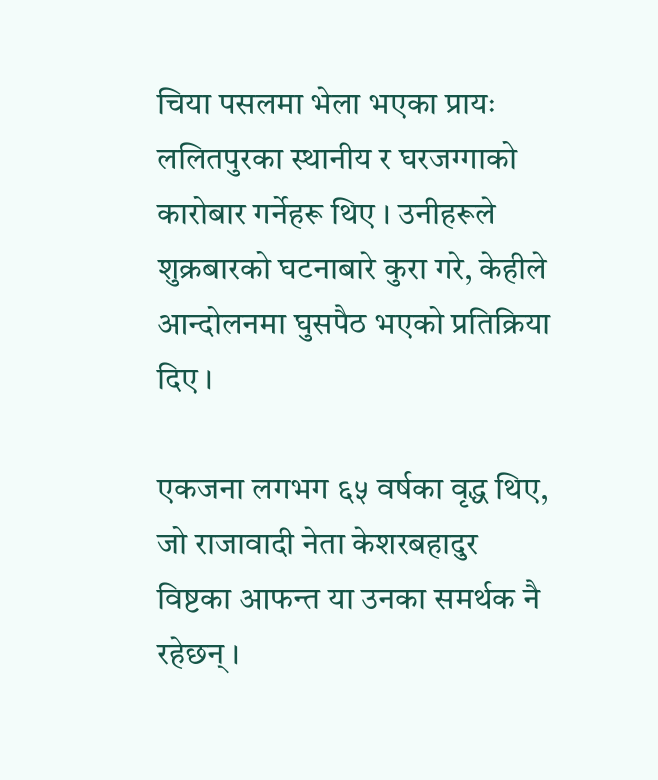चिया पसलमा भेला भएका प्रायः ललितपुरका स्थानीय र घरजग्गाको कारोबार गर्नेहरू थिए । उनीहरूले शुक्रबारको घटनाबारे कुरा गरे, केहीले आन्दोलनमा घुसपैठ भएको प्रतिक्रिया दिए ।

एकजना लगभग ६५ वर्षका वृद्ध थिए, जो राजावादी नेता केशरबहादुर विष्टका आफन्त या उनका समर्थक नै रहेछन् ।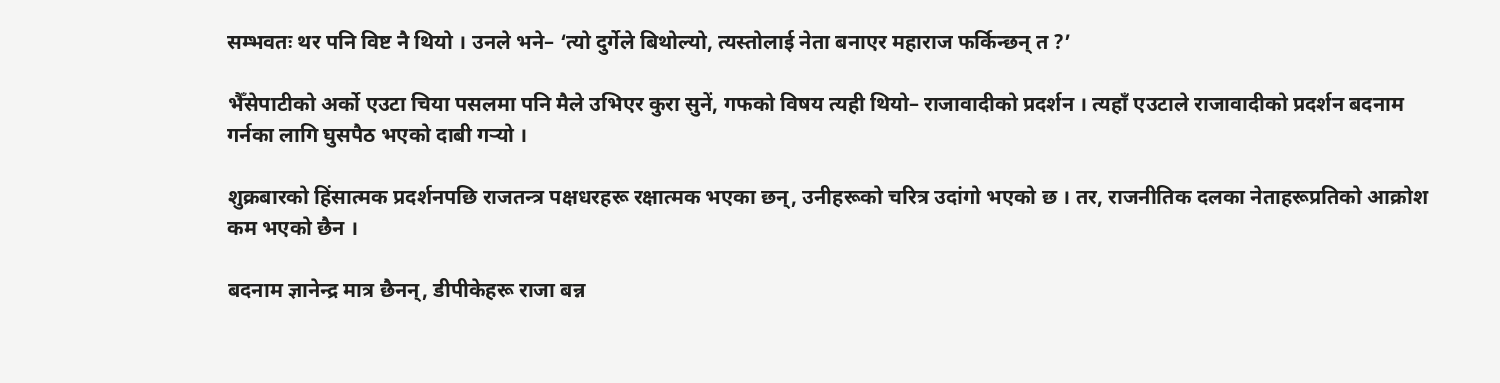सम्भवतः थर पनि विष्ट नै थियो । उनले भने– ‘त्यो दुर्गेले बिथोल्यो, त्यस्तोलाई नेता बनाएर महाराज फर्किन्छन् त ?’

भैँसेपाटीको अर्को एउटा चिया पसलमा पनि मैले उभिएर कुरा सुनें, गफको विषय त्यही थियो– राजावादीको प्रदर्शन । त्यहाँ एउटाले राजावादीको प्रदर्शन बदनाम गर्नका लागि घुसपैठ भएको दाबी गर्‍यो ।

शुक्रबारको हिंसात्मक प्रदर्शनपछि राजतन्त्र पक्षधरहरू रक्षात्मक भएका छन्, उनीहरूको चरित्र उदांगो भएको छ । तर, राजनीतिक दलका नेताहरूप्रतिको आक्रोश कम भएको छैन ।

बदनाम ज्ञानेन्द्र मात्र छैनन्, डीपीकेहरू राजा बन्न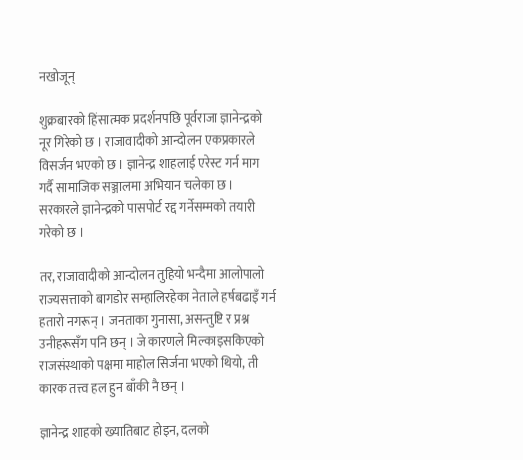नखोजून्

शुक्रबारको हिंसात्मक प्रदर्शनपछि पूर्वराजा ज्ञानेन्द्रको नूर गिरेको छ । राजावादीको आन्दोलन एकप्रकारले विसर्जन भएको छ । ज्ञानेन्द्र शाहलाई एरेस्ट गर्न माग गर्दै सामाजिक सञ्जालमा अभियान चलेका छ । सरकारले ज्ञानेन्द्रको पासपोर्ट रद्द गर्नेसम्मको तयारी गरेको छ ।

तर, राजावादीको आन्दोलन तुहियो भन्दैमा आलोपालो राज्यसत्ताको बागडोर सम्हालिरहेका नेताले हर्षबढाइँ गर्न हतारो नगरून् । जनताका गुनासा, असन्तुष्टि र प्रश्न उनीहरूसँग पनि छन् । जे कारणले मिल्काइसकिएको राजसंस्थाको पक्षमा माहोल सिर्जना भएको थियो, ती कारक तत्त्व हल हुन बाँकी नै छन् ।

ज्ञानेन्द्र शाहको ख्यातिबाट होइन, दलको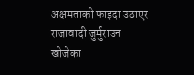अक्षमताको फाइदा उठाएर राजावादी जुर्मुराउन खोजेका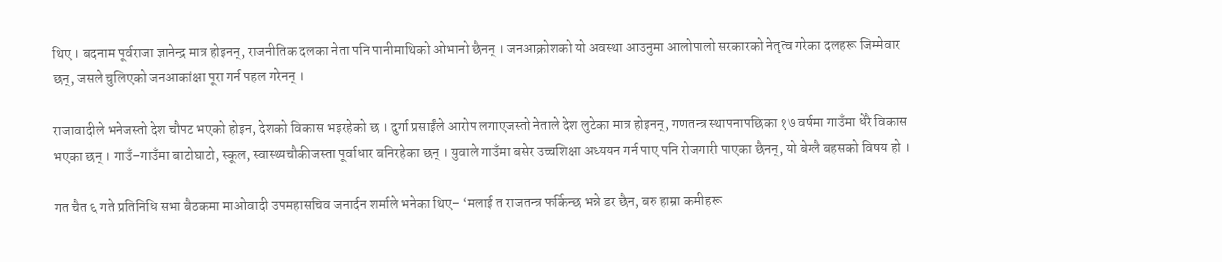थिए । बदनाम पूर्वराजा ज्ञानेन्द्र मात्र होइनन्, राजनीतिक दलका नेता पनि पानीमाथिको ओभानो छैनन् । जनआक्रोशको यो अवस्था आउनुमा आलोपालो सरकारको नेतृत्व गरेका दलहरू जिम्मेवार छन्, जसले चुलिएको जनआकांक्षा पूरा गर्न पहल गरेनन् ।

राजावादीले भनेजस्तो देश चौपट भएको होइन, देशको विकास भइरहेको छ । दुर्गा प्रसाईंले आरोप लगाएजस्तो नेताले देश लुटेका मात्र होइनन्, गणतन्त्र स्थापनापछिका १७ वर्षमा गाउँमा धेरै विकास भएका छन् । गाउँ–गाउँमा बाटोघाटो, स्कूल, स्वास्थ्यचौकीजस्ता पूर्वाधार बनिरहेका छन् । युवाले गाउँमा बसेर उच्चशिक्षा अध्ययन गर्न पाए पनि रोजगारी पाएका छैनन्, यो बेग्लै बहसको विषय हो ।

गत चैत ६ गते प्रतिनिधि सभा बैठकमा माओवादी उपमहासचिव जनार्दन शर्माले भनेका थिए– ‘मलाई त राजतन्त्र फर्किन्छ भन्ने डर छैन, बरु हाम्रा कमीहरू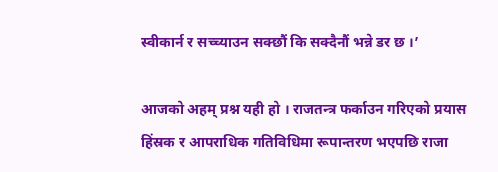स्वीकार्न र सच्च्याउन सक्छौं कि सक्दैनौं भन्ने डर छ ।’

आजको अहम् प्रश्न यही हो । राजतन्त्र फर्काउन गरिएको प्रयास हिंस्रक र आपराधिक गतिविधिमा रूपान्तरण भएपछि राजा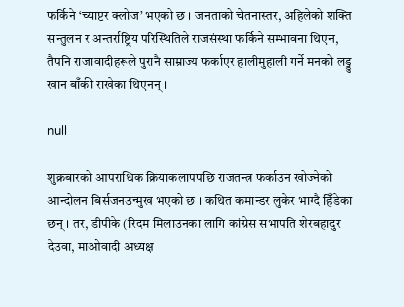फर्किने ‘च्याप्टर क्लोज’ भएको छ । जनताको चेतनास्तर, अहिलेको शक्ति सन्तुलन र अन्तर्राष्ट्रिय परिस्थितिले राजसंस्था फर्किने सम्भावना थिएन, तैपनि राजावादीहरूले पुरानै साम्राज्य फर्काएर हालीमुहाली गर्ने मनको लड्डु खान बाँकी राखेका थिएनन् ।

null

शुक्रबारको आपराधिक क्रियाकलापपछि राजतन्त्र फर्काउन खोज्नेको आन्दोलन बिर्सजनउन्मुख भएको छ । कथित कमान्डर लुकेर भाग्दै हिँडेका छन् । तर, डीपीके (रिदम मिलाउनका लागि कांग्रेस सभापति शेरबहादुर देउवा, माओवादी अध्यक्ष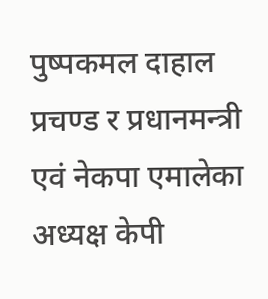पुष्पकमल दाहाल प्रचण्ड र प्रधानमन्त्री एवं नेकपा एमालेका अध्यक्ष केपी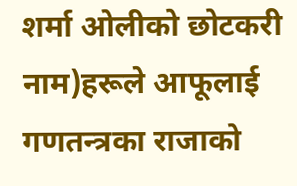शर्मा ओलीको छोटकरी नाम)हरूले आफूलाई गणतन्त्रका राजाको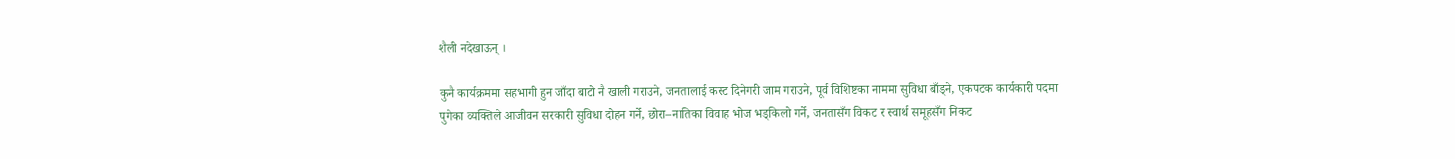शैली नदेखाऊन् ।

कुनै कार्यक्रममा सहभागी हुन जाँदा बाटो नै खाली गराउने, जनतालाई कस्ट दिनेगरी जाम गराउने, पूर्व विशिष्टका नाममा सुविधा बाँड्ने, एकपटक कार्यकारी पदमा पुगेका व्यक्तिले आजीवन सरकारी सुविधा दोहन गर्ने, छोरा–नातिका विवाह भोज भड्किलो गर्ने, जनतासँग विकट र स्वार्थ समूहसँग निकट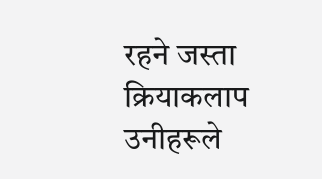रहने जस्ता क्रियाकलाप उनीहरूले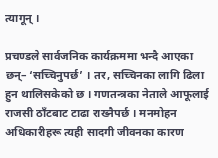त्यागून् ।

प्रचण्डले सार्वजनिक कार्यक्रममा भन्दै आएका छन्– ‘सच्चिनुपर्छ’ । तर, सच्चिनका लागि ढिला हुन थालिसकेको छ । गणतन्त्रका नेताले आफूलाई राजसी ठाँटबाट टाढा राख्नैपर्छ । मनमोहन अधिकारीहरू त्यही सादगी जीवनका कारण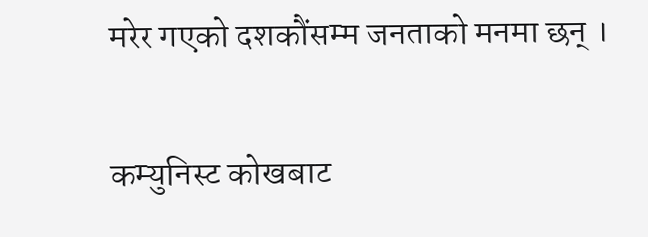मरेर गएको दशकौंसम्म जनताको मनमा छन् ।

कम्युनिस्ट कोखबाट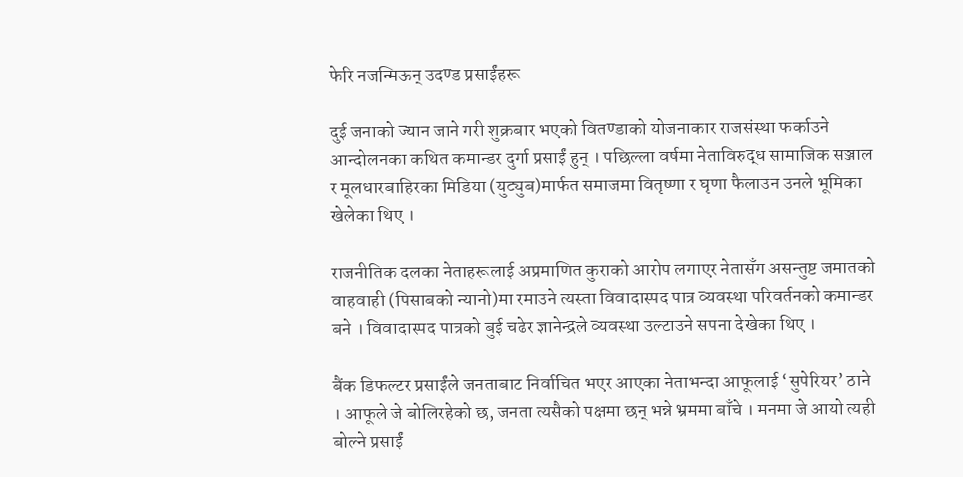फेरि नजन्मिऊन् उदण्ड प्रसाईंहरू

दुई जनाको ज्यान जाने गरी शुक्रबार भएको वितण्डाको योजनाकार राजसंस्था फर्काउने आन्दोलनका कथित कमान्डर दुर्गा प्रसाईं हुन् । पछिल्ला वर्षमा नेताविरुद्ध सामाजिक सञ्जाल र मूलधारबाहिरका मिडिया (युट्युब)मार्फत समाजमा वितृष्णा र घृणा फैलाउन उनले भूमिका खेलेका थिए ।

राजनीतिक दलका नेताहरूलाई अप्रमाणित कुराको आरोप लगाएर नेतासँग असन्तुष्ट जमातको वाहवाही (पिसाबको न्यानो)मा रमाउने त्यस्ता विवादास्पद पात्र व्यवस्था परिवर्तनको कमान्डर बने । विवादास्पद पात्रको बुई चढेर ज्ञानेन्द्रले व्यवस्था उल्टाउने सपना देखेका थिए ।

बैंक डिफल्टर प्रसाईंले जनताबाट निर्वाचित भएर आएका नेताभन्दा आफूलाई ‘सुपेरियर’ ठाने । आफूले जे बोलिरहेको छ, जनता त्यसैको पक्षमा छन् भन्ने भ्रममा बाँचे । मनमा जे आयो त्यही बोल्ने प्रसाईं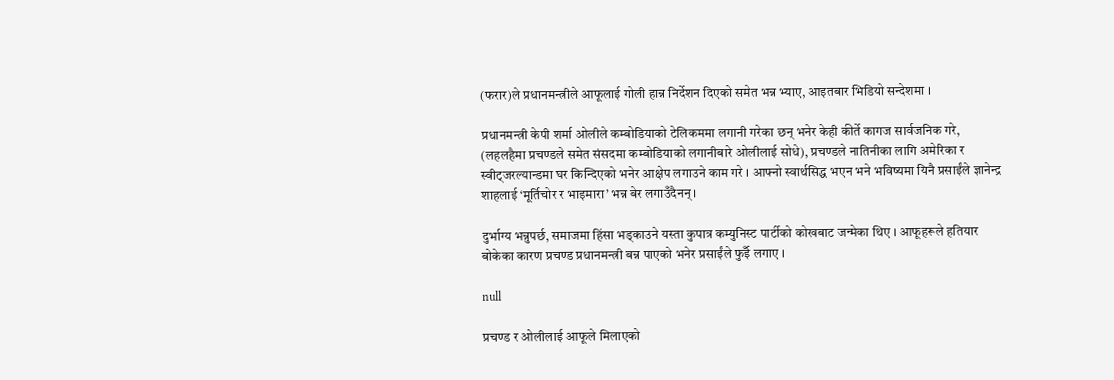(फरार)ले प्रधानमन्त्रीले आफूलाई गोली हान्न निर्देशन दिएको समेत भन्न भ्याए, आइतबार भिडियो सन्देशमा ।

प्रधानमन्त्री केपी शर्मा ओलीले कम्बोडियाको टेलिकममा लगानी गरेका छन् भनेर केही कीर्ते कागज सार्वजनिक गरे, (लहलहैमा प्रचण्डले समेत संसदमा कम्बोडियाको लगानीबारे ओलीलाई सोधे), प्रचण्डले नातिनीका लागि अमेरिका र स्वीट्जरल्यान्डमा घर किन्दिएको भनेर आक्षेप लगाउने काम गरे । आफ्नो स्वार्थसिद्ध भएन भने भविष्यमा यिनै प्रसाईंले ज्ञानेन्द्र शाहलाई ‘मूर्तिचोर र भाइमारा’ भन्न बेर लगाउँदैनन् ।

दुर्भाग्य भन्नुपर्छ, समाजमा हिंसा भड्काउने यस्ता कुपात्र कम्युनिस्ट पार्टीको कोखबाट जन्मेका थिए । आफूहरूले हतियार बोकेका कारण प्रचण्ड प्रधानमन्त्री बन्न पाएको भनेर प्रसाईंले फुईँ लगाए ।

null

प्रचण्ड र ओलीलाई आफूले मिलाएको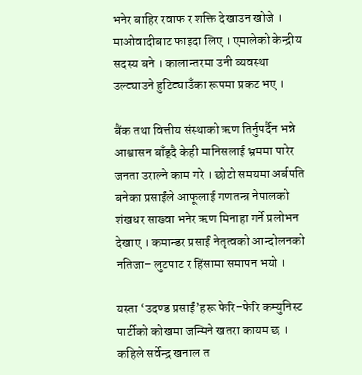भनेर बाहिर रवाफ र शक्ति देखाउन खोजे । माओवादीबाट फाइदा लिए । एमालेको केन्द्रीय सदस्य बने । कालान्तरमा उनी व्यवस्था उल्ट्याउने हुटिट्याउँका रूपमा प्रकट भए ।

बैंक तथा वित्तीय संस्थाको ऋण तिर्नुपर्दैन भन्ने आश्वासन बाँड्दै केही मानिसलाई भ्रममा पारेर जनता उराल्ने काम गरे । छोटो समयमा अर्बपति बनेका प्रसाईंले आफूलाई गणतन्त्र नेपालको शंखधर साख्वा भनेर ऋण मिनाहा गर्ने प्रलोभन देखाए । कमान्डर प्रसाईं नेतृत्वको आन्दोलनको नतिजा– लुटपाट र हिंसामा समापन भयो ।

यस्ता ‘उदण्ड प्रसाईं’हरू फेरि–फेरि कम्युनिस्ट पार्टीको कोखमा जन्मिने खतरा कायम छ । कहिले सर्वेन्द्र खनाल त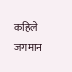कहिले जगमान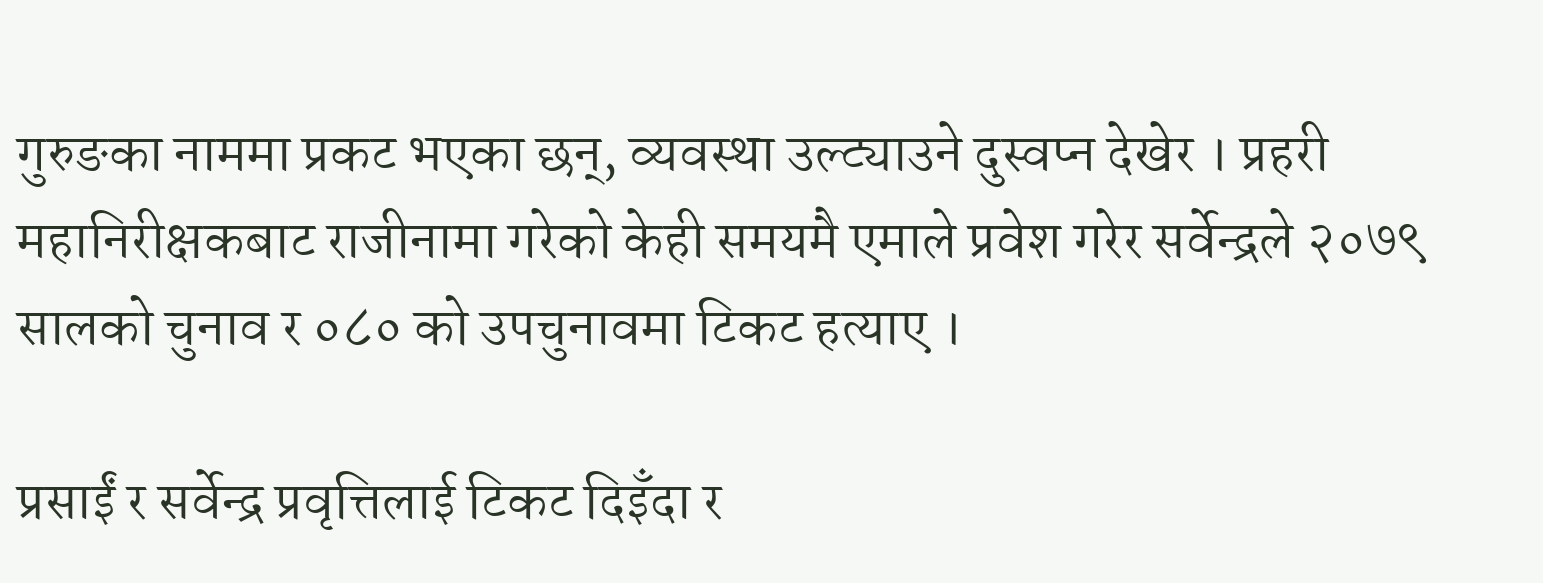गुरुङका नाममा प्रकट भएका छन्, व्यवस्था उल्ट्याउने दुस्वप्न देखेर । प्रहरी महानिरीक्षकबाट राजीनामा गरेको केही समयमै एमाले प्रवेश गरेर सर्वेन्द्रले २०७९ सालको चुनाव र ०८० को उपचुनावमा टिकट हत्याए ।

प्रसाईं र सर्वेन्द्र प्रवृत्तिलाई टिकट दिइँदा र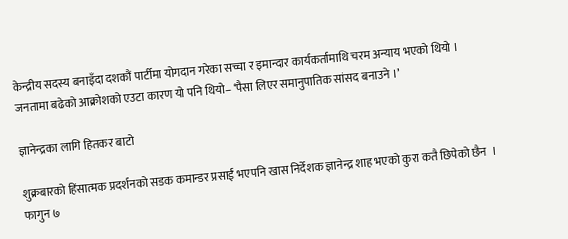केन्द्रीय सदस्य बनाइँदा दशकौं पार्टीमा योगदान गरेका सच्चा र इमान्दार कार्यकर्तामाथि चरम अन्याय भएको थियो । जनतामा बढेको आक्रोशको एउटा कारण यो पनि थियो– ‘पैसा लिएर समानुपातिक सांसद बनाउने ।’

ज्ञानेन्द्रका लागि हितकर बाटो

शुक्रबारको हिंसात्मक प्रदर्शनको सडक कमान्डर प्रसाईं भएपनि खास निर्देशक ज्ञानेन्द्र शाह भएको कुरा कतै छिपेको छैन  । फागुन ७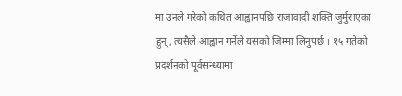मा उनले गरेको कथित आह्वानपछि राजावादी शक्ति जुर्मुराएका हुन्, त्यसैले आह्वान गर्नेले यसको जिम्मा लिनुपर्छ । १५ गतेको प्रदर्शनको पूर्वसन्ध्यामा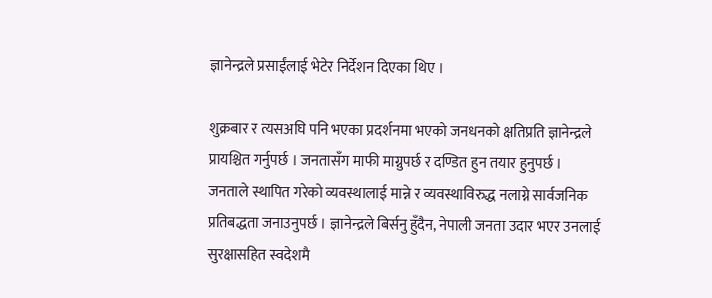ज्ञानेन्द्रले प्रसाईंलाई भेटेर निर्देशन दिएका थिए ।

शुक्रबार र त्यसअघि पनि भएका प्रदर्शनमा भएको जनधनको क्षतिप्रति ज्ञानेन्द्रले प्रायश्चित गर्नुपर्छ । जनतासँग माफी माग्नुपर्छ र दण्डित हुन तयार हुनुपर्छ । जनताले स्थापित गरेको व्यवस्थालाई मान्ने र व्यवस्थाविरुद्ध नलाग्ने सार्वजनिक प्रतिबद्धता जनाउनुपर्छ । ज्ञानेन्द्रले बिर्सनु हुँदैन, नेपाली जनता उदार भएर उनलाई सुरक्षासहित स्वदेशमै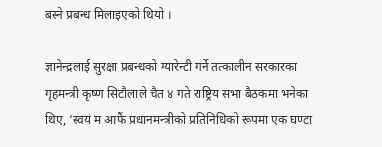बस्ने प्रबन्ध मिलाइएको थियो ।

ज्ञानेन्द्रलाई सुरक्षा प्रबन्धको ग्यारेन्टी गर्ने तत्कालीन सरकारका गृहमन्त्री कृष्ण सिटौलाले चैत ४ गते राष्ट्रिय सभा बैठकमा भनेका थिए, ‘स्वयं म आफैं प्रधानमन्त्रीको प्रतिनिधिको रूपमा एक घण्टा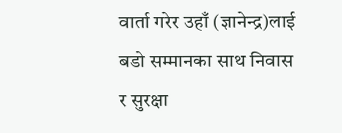वार्ता गरेर उहाँ (ज्ञानेन्द्र)लाई बडो सम्मानका साथ निवास र सुरक्षा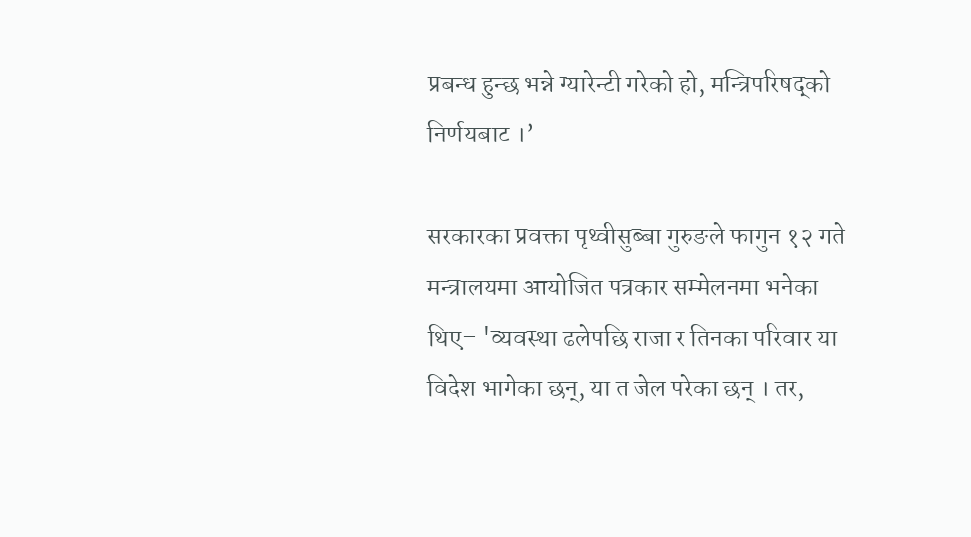प्रबन्ध हुन्छ भन्ने ग्यारेन्टी गरेको हो, मन्त्रिपरिषद्को निर्णयबाट ।’

सरकारका प्रवक्ता पृथ्वीसुब्बा गुरुङले फागुन १२ गते मन्त्रालयमा आयोजित पत्रकार सम्मेलनमा भनेका थिए– 'व्यवस्था ढलेपछि राजा र तिनका परिवार या विदेश भागेका छन्, या त जेल परेका छन् । तर,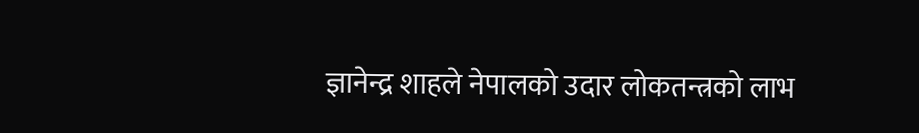ज्ञानेन्द्र शाहले नेपालको उदार लोकतन्त्रको लाभ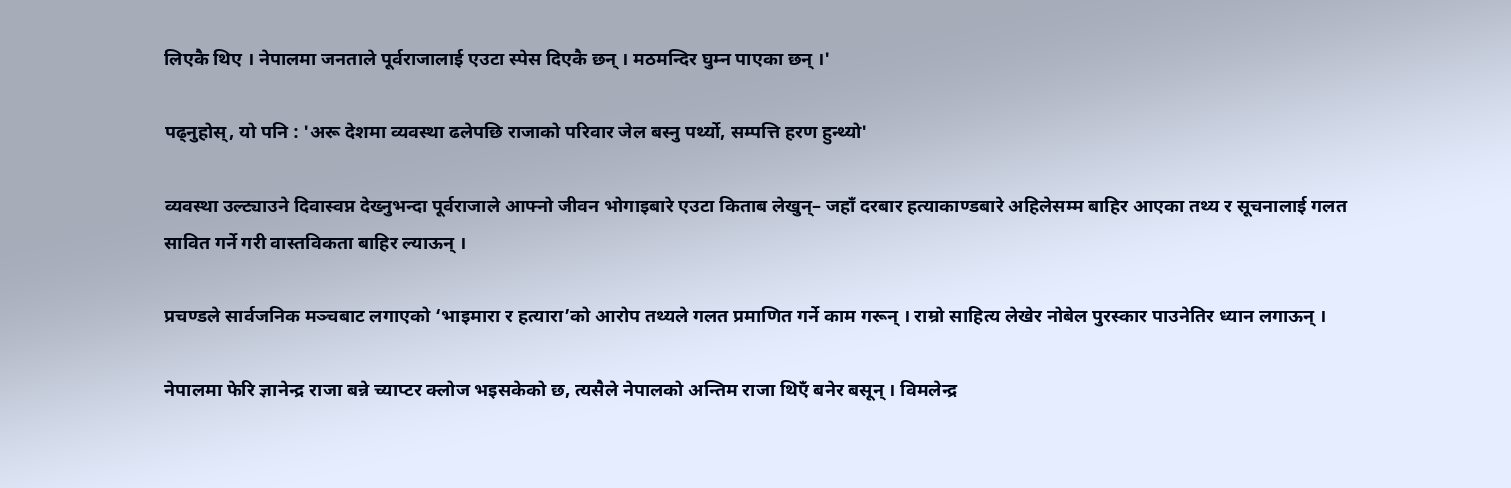लिएकै थिए । नेपालमा जनताले पूर्वराजालाई एउटा स्पेस दिएकै छन् । मठमन्दिर घुम्न पाएका छन् ।'

पढ्नुहोस्, यो पनि : 'अरू देशमा व्यवस्था ढलेपछि राजाको परिवार जेल बस्नु पर्थ्यो, सम्पत्ति हरण हुन्थ्यो'

व्यवस्था उल्ट्याउने दिवास्वप्न देख्नुभन्दा पूर्वराजाले आफ्नो जीवन भोगाइबारे एउटा किताब लेखुन्– जहाँ दरबार हत्याकाण्डबारे अहिलेसम्म बाहिर आएका तथ्य र सूचनालाई गलत सावित गर्ने गरी वास्तविकता बाहिर ल्याऊन् ।

प्रचण्डले सार्वजनिक मञ्चबाट लगाएको ‘भाइमारा र हत्यारा’को आरोप तथ्यले गलत प्रमाणित गर्ने काम गरून् । राम्रो साहित्य लेखेर नोबेल पुरस्कार पाउनेतिर ध्यान लगाऊन् ।

नेपालमा फेरि ज्ञानेन्द्र राजा बन्ने च्याप्टर क्लोज भइसकेको छ, त्यसैले नेपालको अन्तिम राजा थिएँ बनेर बसून् । विमलेन्द्र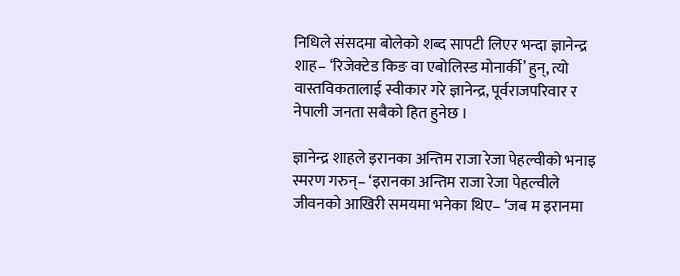निधिले संसदमा बोलेको शब्द सापटी लिएर भन्दा ज्ञानेन्द्र शाह– ‘रिजेक्टेड किङ वा एबोलिस्ड मोनार्की’ हुन्, त्यो वास्तविकतालाई स्वीकार गरे ज्ञानेन्द्र, पूर्वराजपरिवार र नेपाली जनता सबैको हित हुनेछ ।

ज्ञानेन्द्र शाहले इरानका अन्तिम राजा रेजा पेहल्वीको भनाइ स्मरण गरुन्– ‘इरानका अन्तिम राजा रेजा पेहल्वीले जीवनको आखिरी समयमा भनेका थिए– ‘जब म इरानमा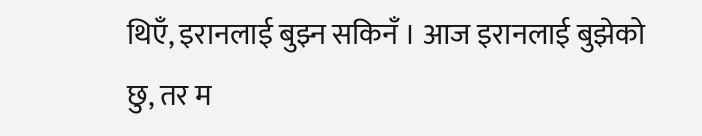थिएँ, इरानलाई बुझ्न सकिनँ । आज इरानलाई बुझेको छु, तर म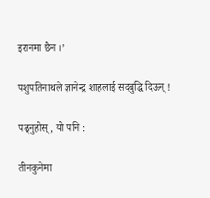इरानमा छैन ।’

पशुपतिनाथले ज्ञानेन्द्र शाहलाई सदबुद्धि दिऊन् !

पढ्नुहोस्, यो पनि :

तीनकुनेमा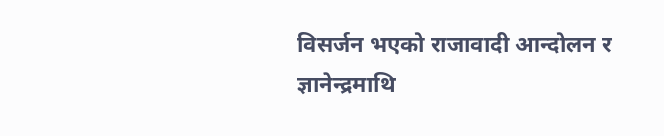विसर्जन भएको राजावादी आन्दोलन र ज्ञानेन्द्रमाथि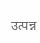उत्पन्न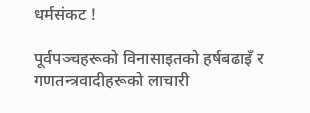धर्मसंकट !

पूर्वपञ्चहरूको विनासाइतको हर्षबढाइँ र गणतन्त्रवादीहरूको लाचारी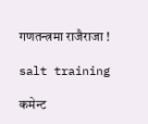गणतन्त्रमा राजैराजा !

salt training

कमेन्ट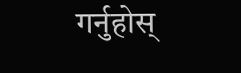गर्नुहोस्